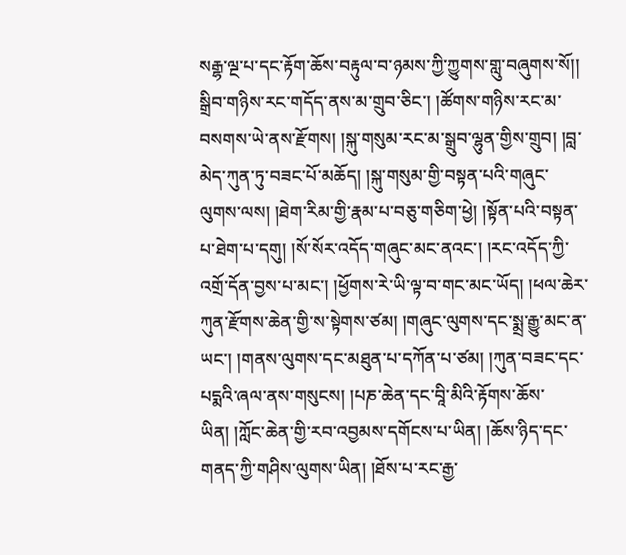སརྒྷ་ལྔ་པ་དང་རྟོག་ཆོས་བརྟུལ་བ་ཉམས་ཀྱི་ཀྱུགས་གླུ་བཞུགས་སོ།།
སྒྲིབ་གཉིས་རང་གདོད་ནས་མ་གྲུབ་ཅིང་། །ཚོགས་གཉིས་རང་མ་བསགས་ཡེ་ནས་རྫོགས། །སྐུ་གསུམ་རང་མ་སྒྲུབ་ལྷུན་གྱིས་གྲུབ། །བླ་མེད་ཀུན་ཏུ་བཟང་པོ་མཆོད། །སྐུ་གསུམ་གྱི་བསྟན་པའི་གཞུང་ལུགས་ལས། །ཐེག་རིམ་གྱི་རྣམ་པ་བཅུ་གཅིག་ཕྱེ། །སྟོན་པའི་བསྟན་པ་ཐེག་པ་དགུ། །སོ་སོར་འདོད་གཞུང་མང་ནའང་། །རང་འདོད་ཀྱི་འགྲོ་དོན་བྱས་པ་མང་། །ཕྱོགས་རེ་ཡི་ལྟ་བ་གང་མང་ཡོད། །ཕལ་ཆེར་ཀུན་རྫོགས་ཆེན་གྱི་ས་སྟེགས་ཙམ། །གཞུང་ལུགས་དང་སྨྲ་རྒྱུ་མང་ན་ཡང་། །གནས་ལུགས་དང་མཐུན་པ་དཀོན་པ་ཙམ། །ཀུན་བཟང་དང་པདྨའི་ཞལ་ནས་གསུངས། །པཎ་ཆེན་དང་བཱི་མིའི་རྟོགས་ཆོས་ཡིན། །ཀློང་ཆེན་གྱི་རབ་འབྱམས་དགོངས་པ་ཡིན། །ཆོས་ཉིད་དང་གནད་ཀྱི་གཤིས་ལུགས་ཡིན། །ཐོས་པ་རང་རྒྱ་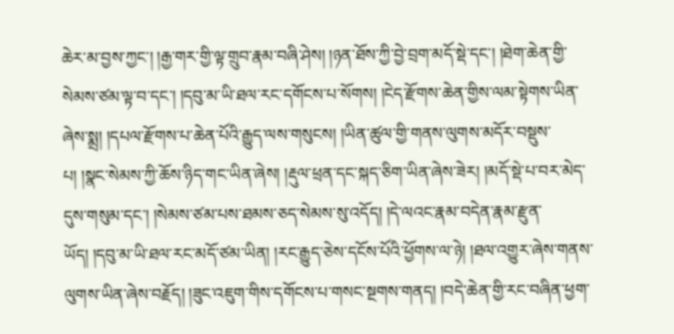ཆེར་མ་བྱས་ཀྱང་། །རྒྱ་གར་གྱི་ལྟ་གྲུབ་རྣམ་བཞི་ཤེས། །ཉན་ཐོས་ཀྱི་བྱེ་བྲག་མདོ་སྡེ་དང་། །ཐེག་ཆེན་གྱི་སེམས་ཙམ་ལྟ་བ་དང་། །དབུ་མ་ཡི་ཐལ་རང་དགོངས་པ་སོགས། །ངེད་རྫོགས་ཆེན་གྱིས་ལམ་སྟེགས་ཡིན་ཞེས་སྨྲ། །དཔལ་རྫོགས་པ་ཆེན་པོའི་རྒྱུད་ལས་གསུངས། །ཡིན་ཚུལ་གྱི་གནས་ལུགས་མདོར་བསྡུས་པ། །སྣང་སེམས་ཀྱི་ཆོས་ཉིད་གང་ཡིན་ཞེས། །རྡུལ་ཕྲན་དང་སྐད་ཅིག་ཡིན་ཞེས་ཟེར། །མདོ་སྡེ་པ་བར་མེད་དུས་གསུམ་དང་། །སེམས་ཙམ་པས་ཐམས་ཅད་སེམས་སུ་འདོད། །དེ་ལའང་རྣམ་བདེན་རྣམ་རྫུན་ཡོད། །དབུ་མ་ཡི་ཐལ་རང་མདོ་ཙམ་ཡིན། །རང་རྒྱུད་ཅེས་དངོས་པོའི་ཕྱོགས་ལ་ཉེ། །ཐལ་འགྱུར་ཞེས་གནས་ལུགས་ཡིན་ཞེས་བརྗོད། །ཟུང་འཇུག་གིས་དགོངས་པ་གསང་སྔགས་གནད། །བདེ་ཆེན་གྱི་རང་བཞིན་ཕྱག་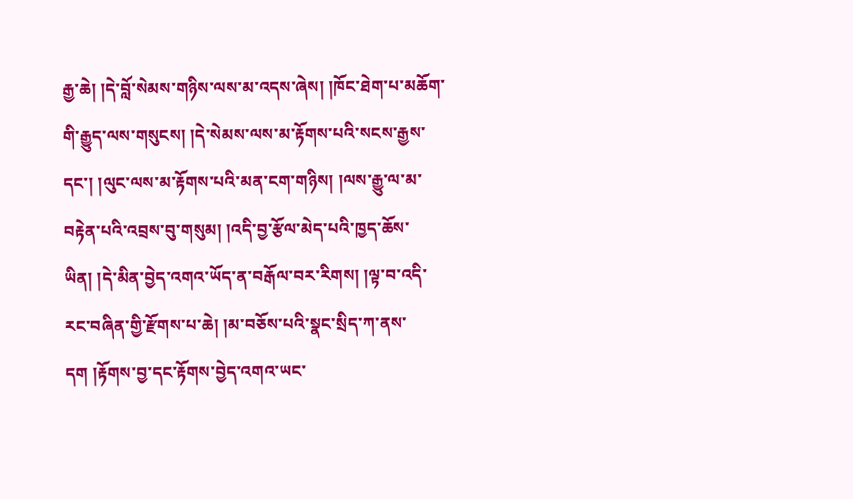རྒྱ་ཆེ། །དེ་བློ་སེམས་གཉིས་ལས་མ་འདས་ཞེས། །ཁོང་ཐེག་པ་མཆོག་གི་རྒྱུད་ལས་གསུངས། །དེ་སེམས་ལས་མ་རྟོགས་པའི་སངས་རྒྱས་དང་། །ལུང་ལས་མ་རྟོགས་པའི་མན་ངག་གཉིས། །ལས་རྒྱུ་ལ་མ་བརྟེན་པའི་འབྲས་བུ་གསུམ། །འདི་བྱ་རྩོལ་མེད་པའི་ཁྱད་ཆོས་ཡིན། །དེ་མིན་བྱེད་འགའ་ཡོད་ན་བརྒོལ་བར་རིགས། །ལྟ་བ་འདི་རང་བཞིན་གྱི་རྫོགས་པ་ཆེ། །མ་བཅོས་པའི་སྣང་སྲིད་ཀ་ནས་དག །རྟོགས་བྱ་དང་རྟོགས་བྱེད་འགའ་ཡང་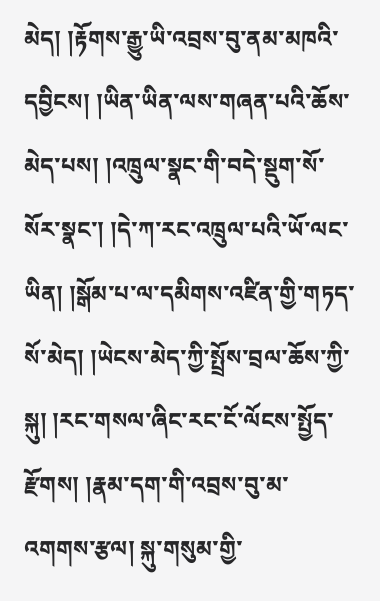མེད། །རྟོགས་རྒྱུ་ཡི་འབྲས་བུ་ནམ་མཁའི་དབྱིངས། །ཡིན་ཡིན་ལས་གཞན་པའི་ཆོས་མེད་པས། །འཁྲུལ་སྣང་གི་བདེ་སྡུག་སོ་སོར་སྣང་། །དེ་ཀ་རང་འཁྲུལ་པའི་ཡོ་ལང་ཡིན། །སྒོམ་པ་ལ་དམིགས་འཛིན་གྱི་གཏད་སོ་མེད། །ཡེངས་མེད་ཀྱི་སྤྲོས་བྲལ་ཆོས་ཀྱི་སྐུ། །རང་གསལ་ཞིང་རང་ངོ་ལོངས་སྤྱོད་རྫོགས། །རྣམ་དག་གི་འབྲས་བུ་མ་འགགས་རྩལ། སྐུ་གསུམ་གྱི་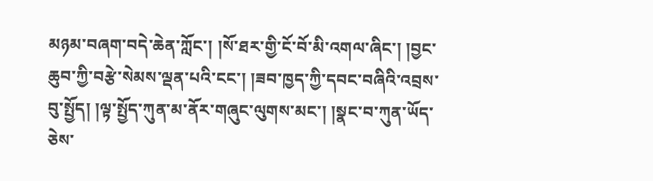མཉམ་བཞག་བདེ་ཆེན་ཀློང་། །སོ་ཐར་གྱི་ངོ་བོ་མི་འགལ་ཞིང་། །བྱང་ཆུབ་ཀྱི་བརྩེ་སེམས་ལྡན་པའི་ངང་། །ཟབ་ཁྱད་ཀྱི་དབང་བཞིའི་འབྲས་བུ་སྤྱོད། །ལྟ་སྤྱོད་ཀུན་མ་ནོར་གཞུང་ལུགས་མང་། །སྣང་བ་ཀུན་ཡོད་ཅེས་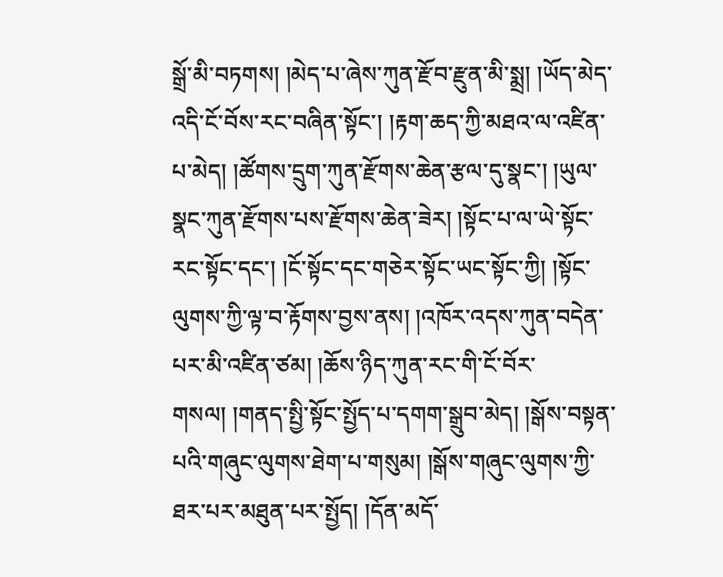སྒྲོ་མི་བཏགས། །མེད་པ་ཞེས་ཀུན་རྫོབ་རྫུན་མི་སྨྲ། །ཡོད་མེད་འདི་ངོ་བོས་རང་བཞིན་སྟོང་། །རྟག་ཆད་ཀྱི་མཐའ་ལ་འཛིན་པ་མེད། །ཚོགས་དྲུག་ཀུན་རྫོགས་ཆེན་རྩལ་དུ་སྣང་། །ཡུལ་སྣང་ཀུན་རྫོགས་པས་རྫོགས་ཆེན་ཟེར། །སྟོང་པ་ལ་ཡེ་སྟོང་རང་སྟོང་དང་། །ངོ་སྟོང་དང་གཅེར་སྟོང་ཡང་སྟོང་ཀྱི། །སྟོང་ལུགས་ཀྱི་ལྟ་བ་རྟོགས་བྱས་ནས། །འཁོར་འདས་ཀུན་བདེན་པར་མི་འཛིན་ཙམ། །ཆོས་ཉིད་ཀུན་རང་གི་ངོ་བོར་གསལ། །གནད་སྤྱི་སྟོང་སྤྱོད་པ་དགག་སྒྲུབ་མེད། །སྒོས་བསྟན་པའི་གཞུང་ལུགས་ཐེག་པ་གསུམ། །སྒོས་གཞུང་ལུགས་ཀྱི་ཐར་པར་མཐུན་པར་སྤྱོད། །དོན་མདོ་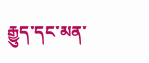རྒྱུད་དང་མན་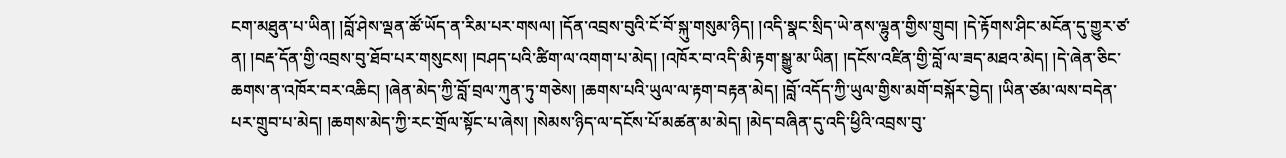ངག་མཐུན་པ་ཡིན། །བློ་ཤེས་ལྡན་ཚོ་ཡོད་ན་རིམ་པར་གསལ། །དོན་འབྲས་བུའི་ངོ་བོ་སྐུ་གསུམ་ཉིད། །འདི་སྣང་སྲིད་ཡེ་ནས་ལྷུན་གྱིས་གྲུབ། །དེ་རྟོགས་ཤིང་མངོན་དུ་གྱུར་ཙ་ན། །བརྡ་དོན་གྱི་འབྲས་བུ་ཐོབ་པར་གསུངས། །བཤད་པའི་ཚིག་ལ་འགག་པ་མེད། །འཁོར་བ་འདི་མི་རྟག་སྒྱུ་མ་ཡིན། །དངོས་འཛིན་གྱི་བློ་ལ་ཟད་མཐའ་མེད། །དེ་ཞེན་ཅིང་ཆགས་ན་འཁོར་བར་འཆིང། །ཞེན་མེད་ཀྱི་བློ་བྲལ་ཀུན་ཏུ་གཅེས། །ཆགས་པའི་ཡུལ་ལ་རྟག་བརྟན་མེད། །བློ་འདོད་ཀྱི་ཡུལ་གྱིས་མགོ་བསྐོར་བྱེད། །ཡིན་ཙམ་ལས་བདེན་པར་གྲུབ་པ་མེད། །ཆགས་མེད་ཀྱི་རང་གྲོལ་སྟོང་པ་ཞེས། །སེམས་ཉིད་ལ་དངོས་པོ་མཚན་མ་མེད། །མེད་བཞིན་དུ་འདི་ཕྱིའི་འབྲས་བུ་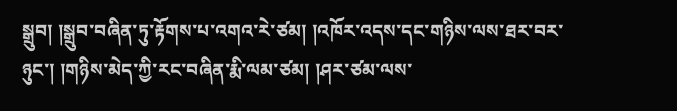སྒྲུབ། །སྒྲུབ་བཞིན་ཏུ་རྟོགས་པ་འགའ་རེ་ཙམ། །འཁོར་འདས་དང་གཉིས་ལས་ཐར་བར་ཉུང་། །གཉིས་མེད་ཀྱི་རང་བཞིན་རྨི་ལམ་ཙམ། །ཤར་ཙམ་ལས་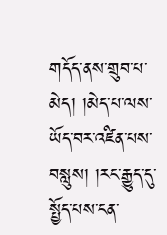གདོད་ནས་གྲུབ་པ་མེད། །མེད་པ་ལས་ཡོད་བར་འཛིན་པས་བསླུས། །རང་རྒྱུད་དུ་སྤྱོད་པས་ངན་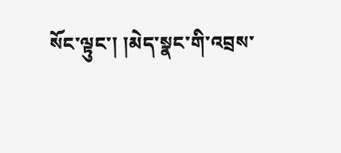སོང་ལྟུང་། །མེད་སྣང་གི་འབྲས་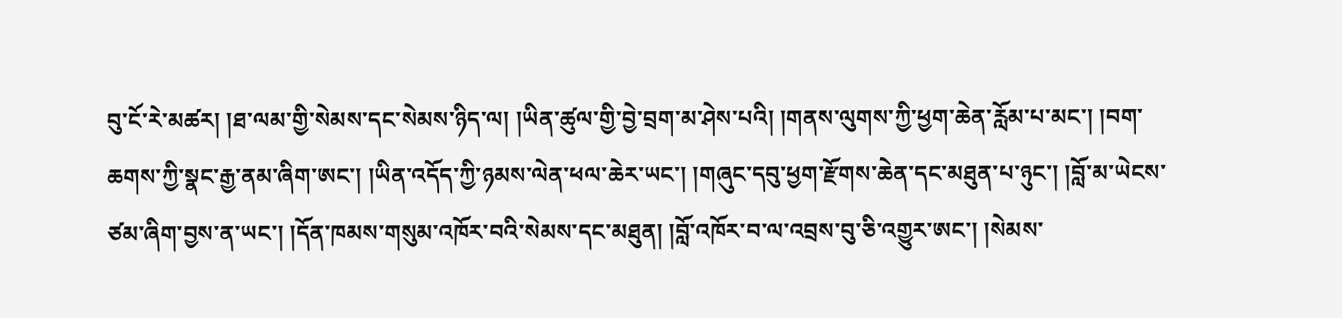བུ་ངོ་རེ་མཚར། །ཐ་ལམ་གྱི་སེམས་དང་སེམས་ཉིད་ལ། །ཡིན་ཚུལ་གྱི་བྱེ་བྲག་མ་ཤེས་པའི། །གནས་ལུགས་ཀྱི་ཕྱག་ཆེན་རློམ་པ་མང་། །བག་ཆགས་ཀྱི་སྣང་རྒྱ་ནམ་ཞིག་ཨང་། །ཡིན་འདོད་ཀྱི་ཉམས་ལེན་ཕལ་ཆེར་ཡང་། །གཞུང་དབུ་ཕྱག་རྫོགས་ཆེན་དང་མཐུན་པ་ཉུང་། །བློ་མ་ཡེངས་ཙམ་ཞིག་བྱས་ན་ཡང་། །དོན་ཁམས་གསུམ་འཁོར་བའི་སེམས་དང་མཐུན། །བློ་འཁོར་བ་ལ་འབྲས་བུ་ཅི་འགྱུར་ཨང་། །སེམས་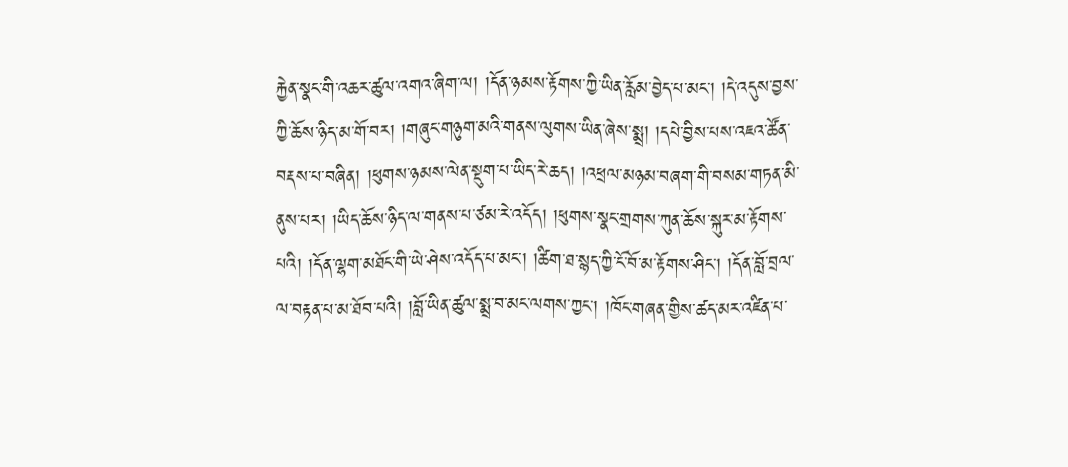རྐྱེན་སྣང་གི་འཆར་ཚུལ་འགའ་ཞིག་ལ། །དོན་ཉམས་རྟོགས་ཀྱི་ཡིན་རློམ་བྱེད་པ་མང་། །དེ་འདུས་བྱས་ཀྱི་ཆོས་ཉིད་མ་གོ་བར། །གཞུང་གཉུག་མའི་གནས་ལུགས་ཡིན་ཞེས་སྨྲ། །དཔེ་བྱིས་པས་འཇའ་ཚོན་བརྡས་པ་བཞིན། །ཕུགས་ཉམས་ལེན་སྡུག་པ་ཡིད་རེ་ཆད། །འཕྲལ་མཉམ་བཞག་གི་བསམ་གཏན་མི་ནུས་པར། །ཡིད་ཆོས་ཉིད་ལ་གནས་པ་ཙམ་རེ་འདོད། །ཕུགས་སྣང་གྲགས་ཀུན་ཆོས་སྐུར་མ་རྟོགས་པའི། །དོན་ལྷག་མཐོང་གི་ཡེ་ཤེས་འདོད་པ་མང་། །ཚིག་ཐ་སྙད་ཀྱི་ངོ་བོ་མ་རྟོགས་ཤིང་། །དོན་བློ་བྲལ་ལ་བརྟན་པ་མ་ཐོབ་པའི། །བློ་ཡིན་ཚུལ་སྨྲ་བ་མང་ལགས་ཀྱང་། །ཁོང་གཞན་གྱིས་ཚད་མར་འཛིན་པ་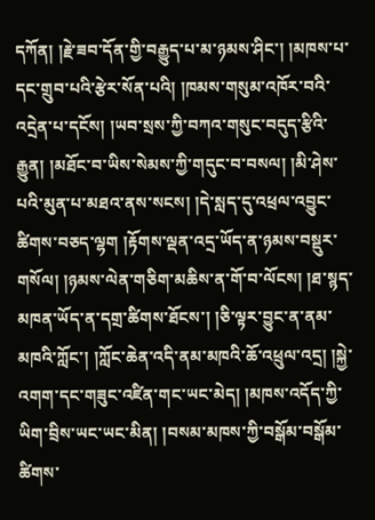དཀོན། །རྗེ་ཟབ་དོན་གྱི་བརྒྱུད་པ་མ་ཉམས་ཤིང་། །མཁས་པ་དང་གྲུབ་པའི་རྩེར་སོན་པའི། །ཁམས་གསུམ་འཁོར་བའི་འདྲེན་པ་དངོས། །ཡབ་སྲས་ཀྱི་བཀའ་གསུང་བདུད་རྩིའི་རྒྱུན། །མཐོང་བ་ཡིས་སེམས་ཀྱི་གདུང་བ་བསལ། །མི་ཤེས་པའི་མུན་པ་མཐའ་ནས་སངས། །དེ་སླད་དུ་འཕྲལ་འབྱུང་ཚིགས་བཅད་ལྷག །རྟོགས་ལྡན་འདྲ་ཡོད་ན་ཉམས་བསྡུར་གསོལ། །ཉམས་ལེན་གཅིག་མཆིས་ན་གོ་བ་ལོངས། །ཐ་སྙད་མཁན་ཡོད་ན་དགྲ་ཚིགས་ཐོངས་། །ཅི་ལྟར་བྱུང་ན་ནམ་མཁའི་ཀློང་། །ཀློང་ཆེན་འདི་ནམ་མཁའི་ཆོ་འཕྲུལ་འདྲ། །སྐྱེ་འགག་དང་གཟུང་འཛིན་གང་ཡང་མེད། །མཁས་འདོད་ཀྱི་ཡིག་བྲིས་ཡང་ཡང་མིན། །བསམ་མཁས་ཀྱི་བསྒོམ་བསྒོམ་ཚིགས་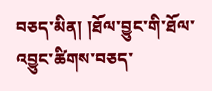བཅད་མིན། །ཐོལ་བྱུང་གི་ཐོལ་འབྱུང་ཚིགས་བཅད་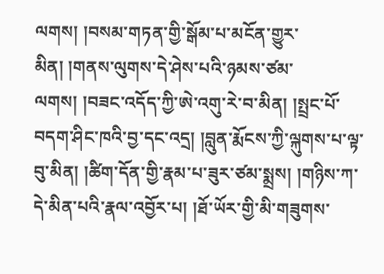ལགས། །བསམ་གཏན་གྱི་སྒོམ་པ་མངོན་གྱུར་མིན། །གནས་ལུགས་དེ་ཤེས་པའི་ཉམས་ཙམ་ལགས། །བཟང་འདོད་ཀྱི་ཨེ་འགུ་རེ་བ་མིན། །སྤྲང་པོ་བདག་ཤིང་ཁའི་བྱ་དང་འདྲ། །བླུན་རྨོངས་ཀྱི་ལྐུགས་པ་ལྟ་བུ་མིན། །ཚིག་དོན་གྱི་རྣམ་པ་ཟུར་ཙམ་སྨྲས། །གཉིས་ཀ་དེ་མིན་པའི་རྣལ་འབྱོར་པ། །ཐོ་ཡོར་གྱི་མི་གཟུགས་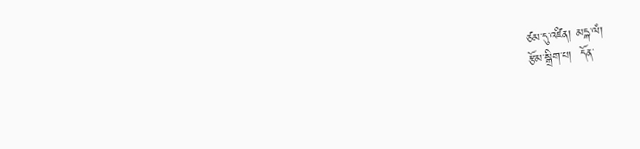ཙམ་དུ་འཛིན། མདྒ་ལཾ།
རྩོམ་སྒྲིག་པ།  དོན་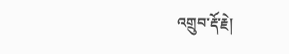འགྲུབ་རྡོ་རྗེ།